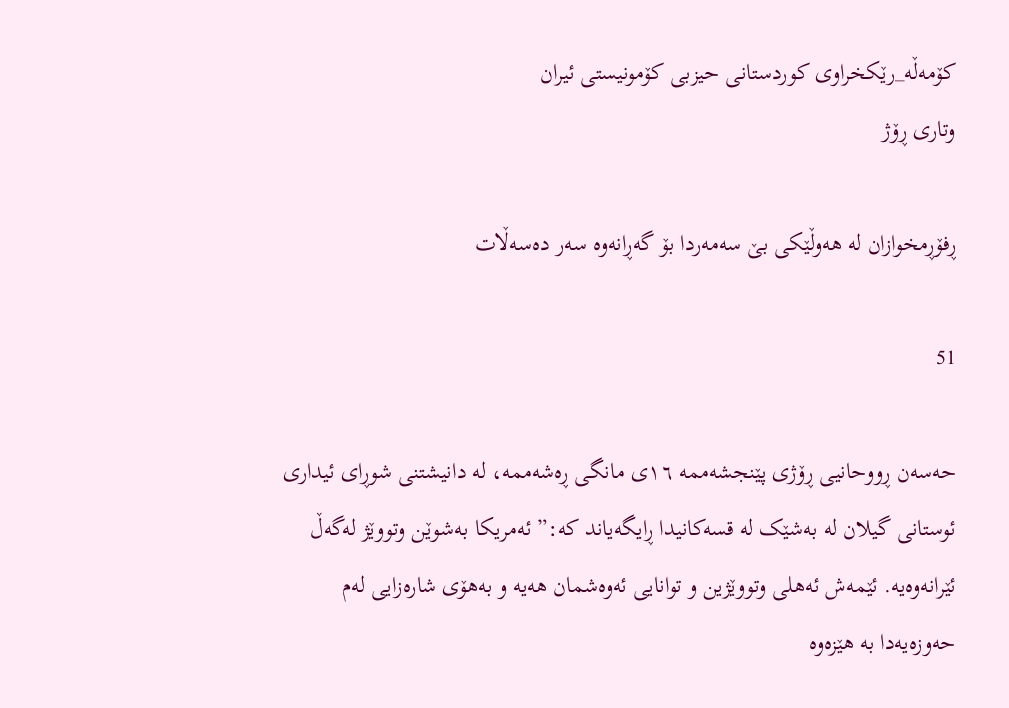کۆمەڵە_رێكخراوی كوردستانی حیزبی كۆمونیستی ئیران
وتاری ڕۆژ

ڕفۆڕمخوازان لە هەوڵێکی بێ سەمەردا بۆ گەڕانەوە سەر دەسەڵات

51

حەسەن ڕووحانیی ڕۆژی پێنجشەممە ١٦ی مانگی ڕەشەممە، لە دانیشتنی شوڕای ئیداری ئوستانی گیلان لە بەشێک لە قسەکانیدا ڕایگەیاند کە:” ئەمریکا بەشوێن وتووێژ لەگەڵ ئێرانەوەیە. ئێمەش ئەهلی وتووێژین و توانایی ئەوەشمان هەیە و بەهۆی شارەزایی لەم حەوزەیەدا بە هێزەوە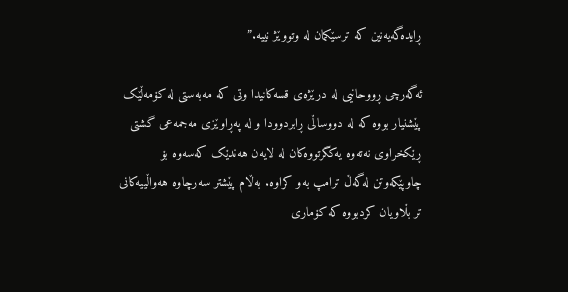ڕایدەگەیەنین کە ترسێکمان لە وتووێژ نییە.”

ئەگەرچی ڕووحانیی لە درێژەی قسەکانیدا وتی کە مەبەستی لە کۆمەڵێک پێشنیار بووە کە لە دووساڵی ڕابردوودا و لە پەڕاوێزی مەجمەعی گشتی ڕێكخراوی نه‌ته‌وه‌ یه‌كگرتووه‌كان لە لایەن هه‌ندێک کەسەوە بۆ چاوپێکەوتن لەگەڵ ترامپ بەو کراوە. بەڵام پێشتر سەرچاوە هەواڵییەکانی تر بڵاویان کردبووە کە کۆماری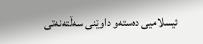ئیسلامیی دەستەو داوێنی سەڵتەنەتی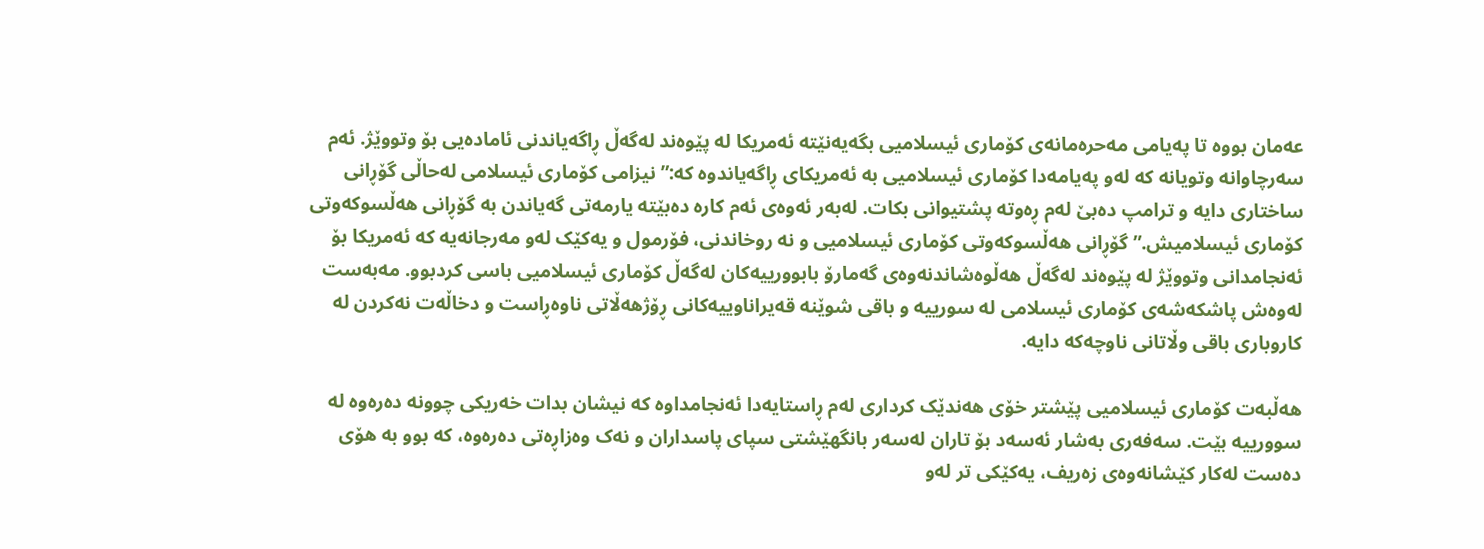عەمان بووە تا پەیامی مەحرەمانەی کۆماری ئیسلامیی بگەیەنێتە ئەمریکا لە پێوەند لەگەڵ ڕاگەیاندنی ئامادەیی بۆ وتووێژ. ئەم سەرچاوانە وتویانە کە لەو پەیامەدا کۆماری ئیسلامیی بە ئەمریکای ڕاگەیاندوە کە:” نیزامی کۆماری ئیسلامی لەحاڵی گۆڕانی ساختاری دایە و ترامپ دەبێ لەم ڕەوتە پشتیوانی بکات. لەبەر ئەوەی ئەم کارە دەبێتە یارمەتی گەیاندن بە گۆڕانی هەڵسوکەوتی کۆماری ئیسلامیش.” گۆڕانی هەڵسوکەوتی کۆماری ئیسلامیی و نە روخاندنی، فۆرمول و یەکێک لەو مەرجانەیە کە ئەمریکا بۆ ئەنجامدانی وتووێژ لە پێوەند لەگەڵ هەڵوەشاندنەوەی گه‌مارۆ بابوورییه‌كان لەگەڵ کۆماری ئیسلامیی باسی کردبوو. مەبەست لەوەش پاشکەشەی کۆماری ئیسلامی لە سورییە و باقی شوێنە قەیراناوییەکانی ڕۆژهەڵاتی ناوه‌ڕاست و دخاڵەت نەکردن لە کاروباری باقی وڵاتانی ناوچەکە دایە.

هەڵبەت کۆماری ئیسلامیی پێشتر خۆی هه‌ندێک کرداری لەم ڕاستایەدا ئەنجامداوە کە نیشان بدات خەریکی چوونە دەرەوە لە سوورییە بێت. سەفەری بەشار ئەسەد بۆ تاران لەسەر بانگهێشتی سپای پاسداران و نەک وەزاڕەتی دەرەوە، کە بوو بە هۆی دەست لەکار کێشانەوەی زەریف، یەکێکی تر لەو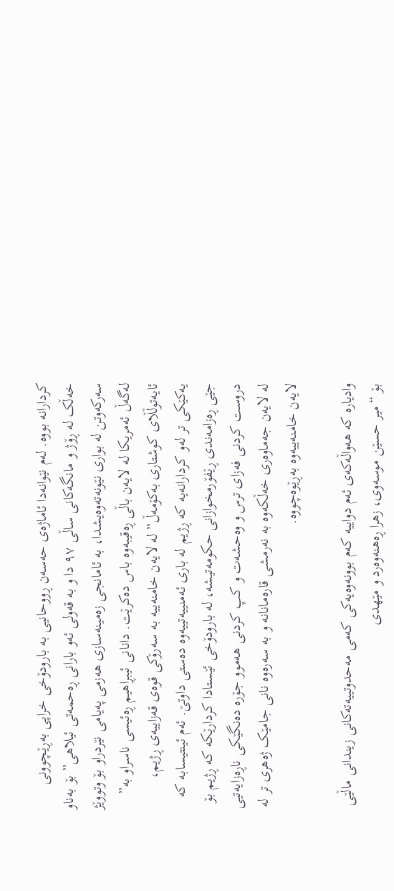کردارانە بووە. لەم نێوانەدا ئاماژەی حەسەن ڕووحانیی بە بارودۆخی خراپی بەڕێچوونی خەڵک لە ڕۆژ و مانگەکانی ساڵی ٩٧ دا و بە قەولی ئەو بارانی ڕەحمەتی ئیلاهی” بۆ بەناو سەرکەوتن لە بواری نێونەتەوەیشدا، بە ئامانجی زەمینەسازی هەزمی پەیامی نێردراو بۆ وتووێژ لەگەڵ ئەمریکا لە لایەن باڵی ڕەقیبەوە باس دەکرێت. دانانی ئیبڕاهیم ڕەئیسی ناسراو بە” ئایەتوڵڵای کوشتاری بەکۆمەڵ” لە لایەن خامنەییە بە سەرۆکی قوەی قەزاییەی ڕژیم، یەکێکی تر لەو کردارانەیە کە ڕژیم لە باری ئەمنییەتییەوە دەستی داوتێ. ئەم ئینتیسابە کە جێی ڕەزامەندی ڕێفۆرمخوازانی حکومەتیشە، لە بارودۆخی ئێستادا کردارێکە کە ڕژیم بۆ دروست کردنی فەزای ترس و وەحشەت و کپ کردنی هەموو جۆرە دەنگێکی ناڕەزایەتیی لە لایەن جەماوەری خەڵکەوە بە نەرمشی قارەمانانە و بە سەرەوە نانی جامێک ژەهری تر لە لایەن خامنەییەوە بەڕێوەچووە.

وادیارە کە هەواڵەکەی ئەم دواییە کەم بوونەوەیەکی کەمی مەحدوتییەتەکانی زیندانی ماڵێی بۆ “میر حسێن موسەوی، زهرا ڕەهنەوەرد و مێهدی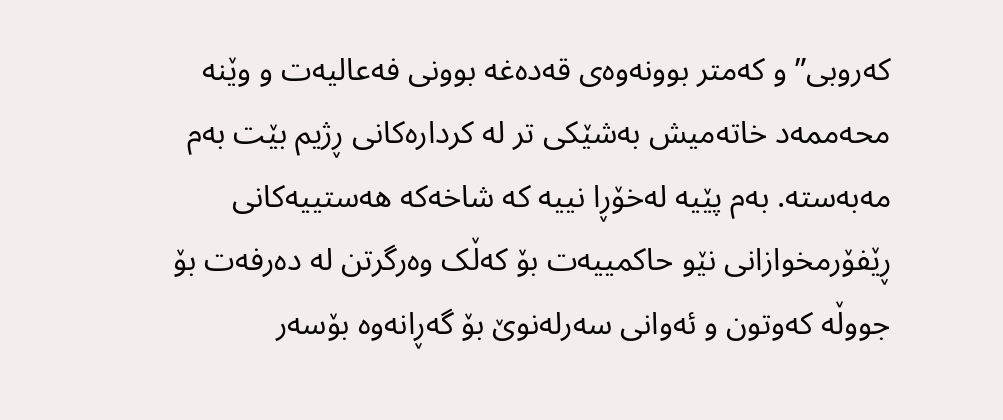کەروبی” و کەمتر بوونەوەی قەدەغە بوونی فەعالیەت و وێنه‌ محەممەد خاتەمیش بەشێکی تر لە کردارەکانی ڕژیم بێت بەم مەبەستە. بەم پێیە لەخۆڕا نییە کە شاخەکە هەستییەکانی ڕێفۆرمخوازانی نێو حاکمییەت بۆ کەڵک وەرگرتن لە دەرفەت بۆ جووڵه‌ کەوتون و ئەوانی سەرلەنوێ بۆ گەڕانەوە بۆسەر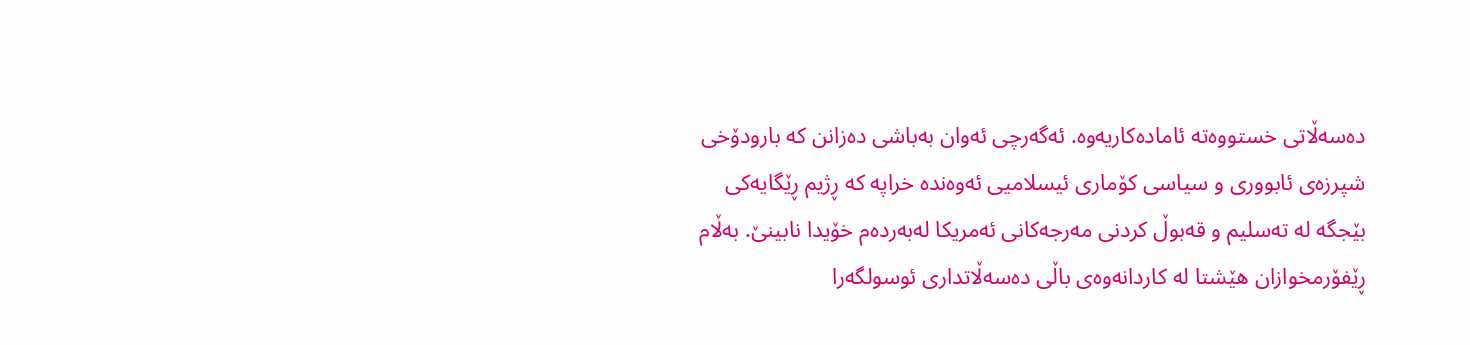دەسەڵاتی خستووه‌تە ئامادەکاریەوە. ئەگەرچی ئەوان بەباشی دەزانن کە بارودۆخی شپرزەی ئابووری و سیاسی کۆماری ئیسلامیی ئەوەندە خراپە کە ڕژیم ڕێگایەکی بێجگە لە تەسلیم و قەبوڵ کردنی مەرجەکانی ئەمریکا لەبەردەم خۆیدا نابینێ. بەڵام ڕێفۆرمخوازان هێشتا لە کاردانەوەی باڵی دەسەڵاتداری ئوسولگەرا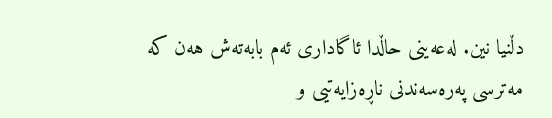دڵنیا نین. لەعەینی حاڵدا ئاگاداری ئەم بابەتەش هەن کە مەترسی پەرەسەندنی ناڕەزایەتیی و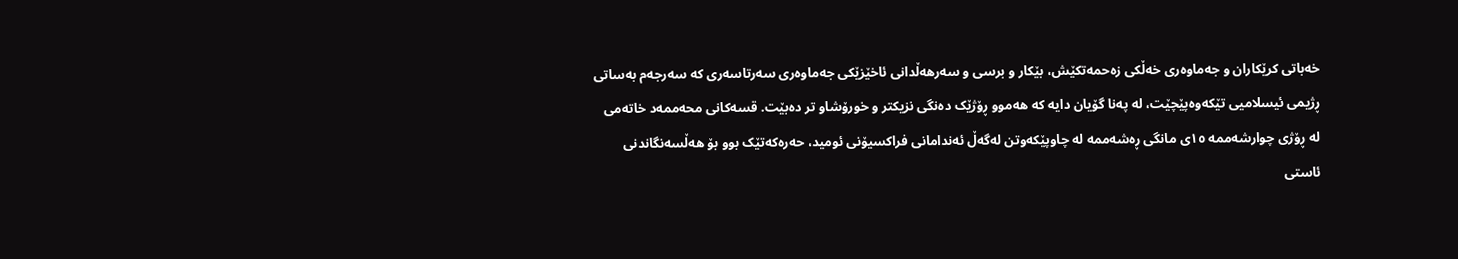خەباتی کرێکاران و جەماوەری خەڵکی زەحمەتکێش، بێکار و برسی و سەرهەڵدانی ئاخێزێکی جەماوەری سەرتاسەری کە سەرجەم بەساتی ڕژیمی ئیسلامیی تێکەوەپێچێت، لە پەنا گۆیان دایە کە هەموو ڕۆژێک دەنگی نزیکتر و خورۆشاو تر دەبێت. قسەکانی محەممەد خاتەمی لە ڕۆژی چوارشەممە ١٥ی مانگی ڕەشەممە لە چاوپێکەوتن لەگەڵ ئەندامانی فراکسیۆنی ئومید، حەرەکەتێک بوو بۆ هەڵسەنگاندنی ئاستی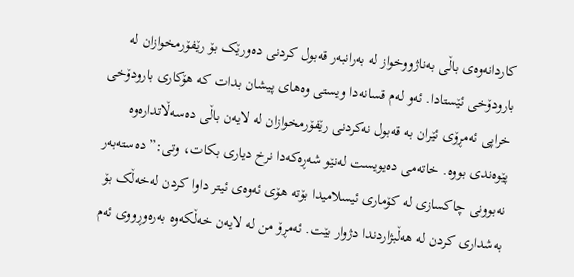کاردانەوەی باڵی به‌ناژووخواز لە بەرانبەر قەبول کردنی دەورێک بۆ رێفۆرمخوازان لە بارودۆخی ئێستادا. ئەو لەم قسانەدا ویستی وەهای پیشان بدات کە هۆکاری بارودۆخی خراپی ئەمڕۆی ئێران بە قەبول نەکردنی رێفۆرمخوازان لە لایەن باڵی دەسەڵاتدارەوە پێوەندی بووە. خاتەمی دەیویست لەنێو شەڕەکەدا نرخ دیاری بکات، وتی:” دەستەبەر نەبوونی چاكسازی لە کۆماری ئیسلامیدا بۆتە هۆی ئەوەی ئیتر داوا کردن لەخەڵک بۆ بەشداری کردن لە هەڵبژاردندا دژوار بێت. ئەمڕۆ من لە لایەن خەڵکەوە بەرەوڕووی ئەم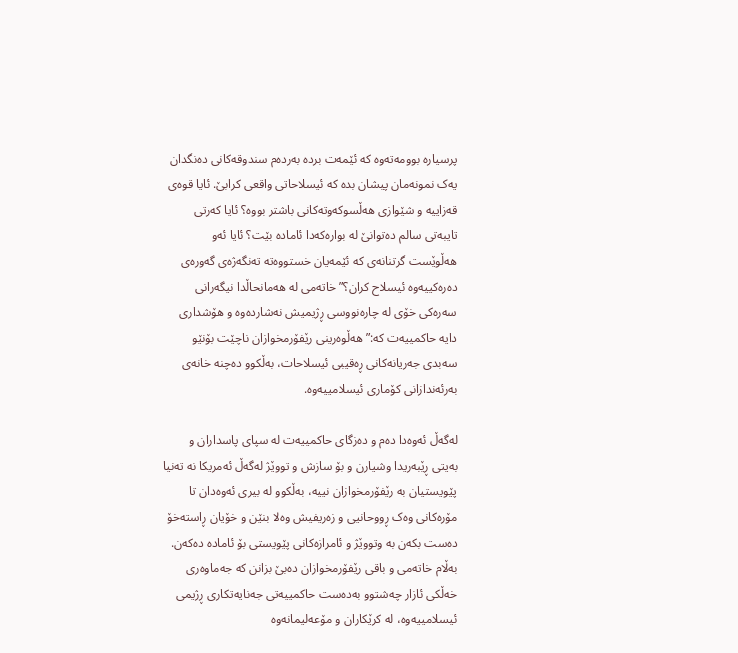پرسیارە بوومەتەوە کە ئێمەت بردە بەردەم سندوقەکانی دەنگدان یەک نمونەمان پیشان بدە کە ئیسلاحاتی واقعی کرابێ. ئایا قوەی قەزاییە و شێوازی هەڵسوکەوتەکانی باشتر بووە؟ ئایا کەرتی تایبەتی سالم دەتوانێ لە بوارەکەدا ئامادە بێت؟ ئایا ئەو هه‌ڵوێست گرتنانه‌ی کە ئێمەیان خستووه‌تە تەنگەژەی گەورەی دەرەکییەوە ئیسلاح کران؟” خاتەمی لە هەمانحاڵدا نیگەرانی سەرەکی خۆی لە چارەنووسی ڕژیمیش نەشاردەوە و هۆشداری دایە حاکمییەت کە:” هەڵوەرینی رێفۆرمخوازان ناچێت بۆنێو سەبدی جەریانەکانی ڕەقیبی ئیسلاحات، بەڵکوو دەچنە خانه‌ی بەرئەندازانی کۆماری ئیسلامییەوە.

لەگەڵ ئەوەدا دەم و دەزگای حاکمییەت لە سپای پاسداران و بەیتی ڕێبەریدا وشیارن و بۆ سازش و تووێژ لەگەڵ ئەمریکا نە تەنیا پێویستیان بە رێفۆرمخوازان نییە، بەڵکوو لە بیری ئەوەدان تا مۆرەکانی وەک ڕووحانیی و زەریفیش وەلا بنێن و خۆیان ڕاستەخۆ دەست بکەن بە وتووێژ و ئامرازەکانی پێویستی بۆ ئامادە دەکەن. بەڵام خاتەمی و باقی رێفۆرمخوازان دەبێ بزانن کە جەماوەری خەڵکی ئازار چەشتوو بەدەست حاکمییەتی جەنایەتکاری ڕژیمی ئیسلامییەوە، لە کرێکاران و مۆعه‌لیمانه‌وه‌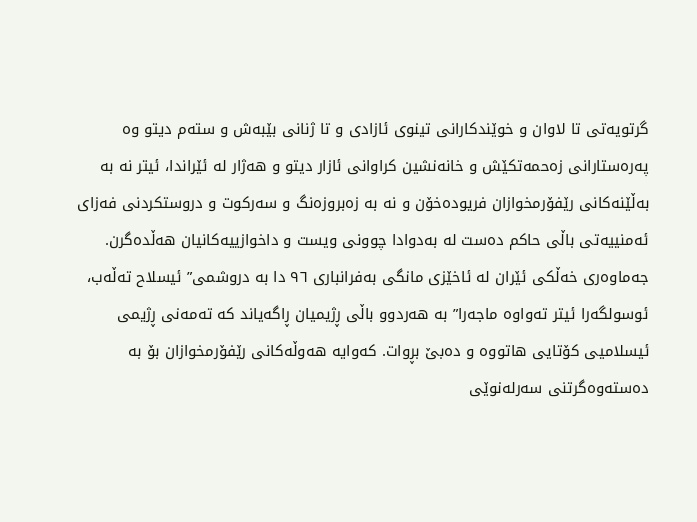گرتویەتی تا لاوان و خوێندکارانی تینوی ئازادی و تا ژنانی بێبەش و ستەم دیتو وە پەره‌ستارانی زەحمەتکێش و خانەنشین كراوانی ئازار دیتو و هەژار لە ئێراندا، ئیتر نە بە به‌ڵێنه‌کانی رێفۆرمخوازان فریودەخۆن و نە بە زەبروزەنگ و سەرکوت و دروستکردنی فەزای ئەمنییەتی باڵی حاکم دەست لە بەدوادا چوونی ویست و داخوازییەکانیان هەڵدەگرن. جەماوەری خەڵکی ئێران لە ئاخێزی مانگی بەفرانباری ٩٦ دا بە دروشمی” ئیسلاح تەڵەب، ئوسولگەرا ئیتر تەواوە ماجەرا” بە هەردوو باڵی ڕژیمیان ڕاگەیاند کە تەمەنی ڕژیمی ئیسلامیی کۆتایی هاتووە و دەبێ بڕوات. کەوایە هەوڵەکانی رێفۆرمخوازان بۆ بە دەستەوەگرتنی سەرلەنوێی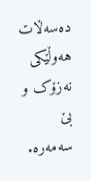دەسەڵات هەوڵێکی نەزۆک و بێ سەمەرە.